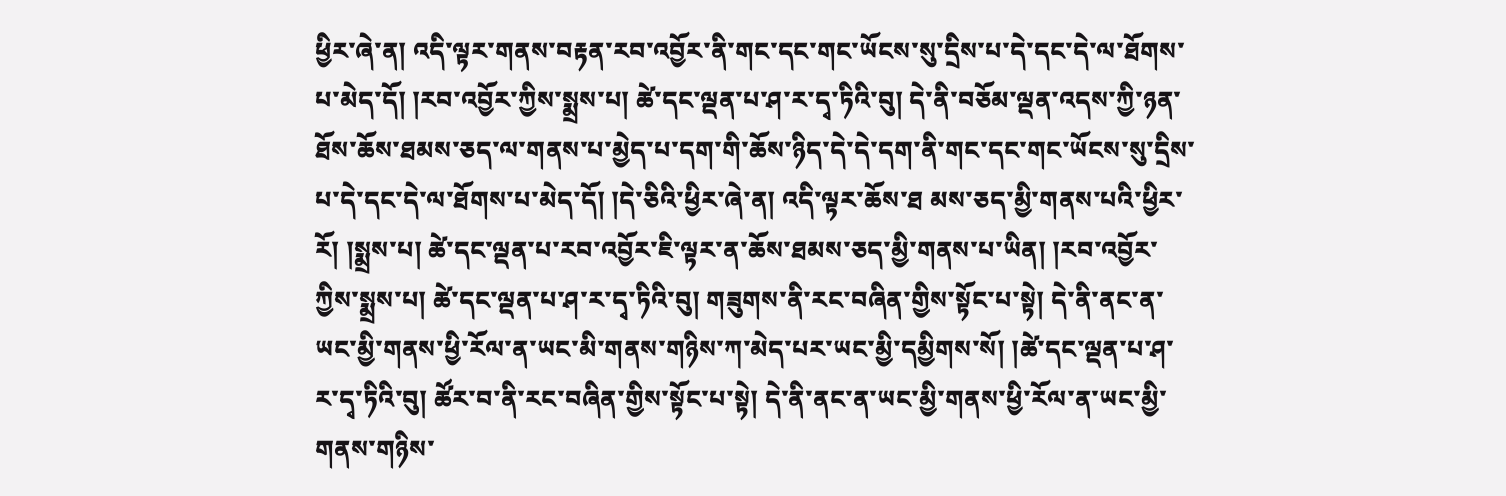ཕྱིར་ཞེ་ན། འདི་ལྟར་གནས་བརྟན་རབ་འབྱོར་ནི་གང་དང་གང་ཡོངས་སུ་དྲིས་པ་དེ་དང་དེ་ལ་ཐོགས་པ་མེད་དོ། །རབ་འབྱོར་ཀྱིས་སྨྲས་པ། ཚེ་དང་ལྡན་པ་ཤ་ར་དྭ་ཏིའི་བུ། དེ་ནི་བཅོམ་ལྡན་འདས་ཀྱི་ཉན་ཐོས་ཆོས་ཐམས་ཅད་ལ་གནས་པ་མྱེད་པ་དག་གི་ཆོས་ཉིད་དེ་དེ་དག་ནི་གང་དང་གང་ཡོངས་སུ་དྲིས་པ་དེ་དང་དེ་ལ་ཐོགས་པ་མེད་དོ། །དེ་ཅིའི་ཕྱིར་ཞེ་ན། འདི་ལྟར་ཆོས་ཐ མས་ཅད་མྱི་གནས་པའི་ཕྱིར་རོ། །སྨྲས་པ། ཚེ་དང་ལྡན་པ་རབ་འབྱོར་ཇི་ལྟར་ན་ཆོས་ཐམས་ཅད་མྱི་གནས་པ་ཡིན། །རབ་འབྱོར་ཀྱིས་སྨྲས་པ། ཚེ་དང་ལྡན་པ་ཤ་ར་དྭ་ཏིའི་བུ། གཟུགས་ནི་རང་བཞིན་གྱིས་སྟོང་པ་སྟེ། དེ་ནི་ནང་ན་ཡང་མྱི་གནས་ཕྱི་རོལ་ན་ཡང་མི་གནས་གཉིས་ཀ་མེད་པར་ཡང་མྱི་དམྱིགས་སོ། །ཚེ་དང་ལྡན་པ་ཤ་ར་དྭ་ཏིའི་བུ། ཚོར་བ་ནི་རང་བཞིན་གྱིས་སྟོང་པ་སྟེ། དེ་ནི་ནང་ན་ཡང་མྱི་གནས་ཕྱི་རོལ་ན་ཡང་མྱི་གནས་གཉིས་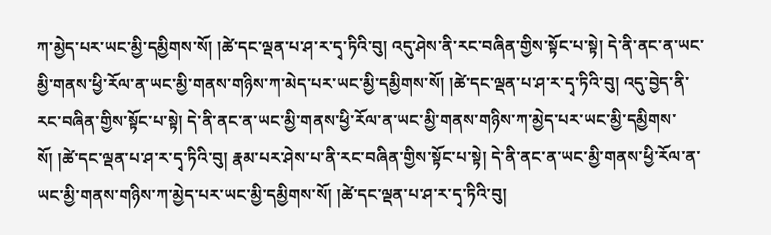ཀ་མྱེད་པར་ཡང་མྱི་དམྱིགས་སོ། །ཚེ་དང་ལྡན་པ་ཤ་ར་དྭ་ཏིའི་བུ། འདུ་ཤེས་ནི་རང་བཞིན་གྱིས་སྟོང་པ་སྟེ། དེ་ནི་ནང་ན་ཡང་མྱི་གནས་ཕྱི་རོལ་ན་ཡང་མྱི་གནས་གཉིས་ཀ་མེད་པར་ཡང་མྱི་དམྱིགས་སོ། །ཚེ་དང་ལྡན་པ་ཤ་ར་དྭ་ཏིའི་བུ། འདུ་བྱེད་ནི་རང་བཞིན་གྱིས་སྟོང་པ་སྟེ། དེ་ནི་ནང་ན་ཡང་མྱི་གནས་ཕྱི་རོལ་ན་ཡང་མྱི་གནས་གཉིས་ཀ་མྱེད་པར་ཡང་མྱི་དམྱིགས་སོ། །ཚེ་དང་ལྡན་པ་ཤ་ར་དྭ་ཏིའི་བུ། རྣམ་པར་ཤེས་པ་ནི་རང་བཞིན་གྱིས་སྟོང་པ་སྟེ། དེ་ནི་ནང་ན་ཡང་མྱི་གནས་ཕྱི་རོལ་ན་ཡང་མྱི་གནས་གཉིས་ཀ་མྱེད་པར་ཡང་མྱི་དམྱིགས་སོ། །ཚེ་དང་ལྡན་པ་ཤ་ར་དྭ་ཏིའི་བུ།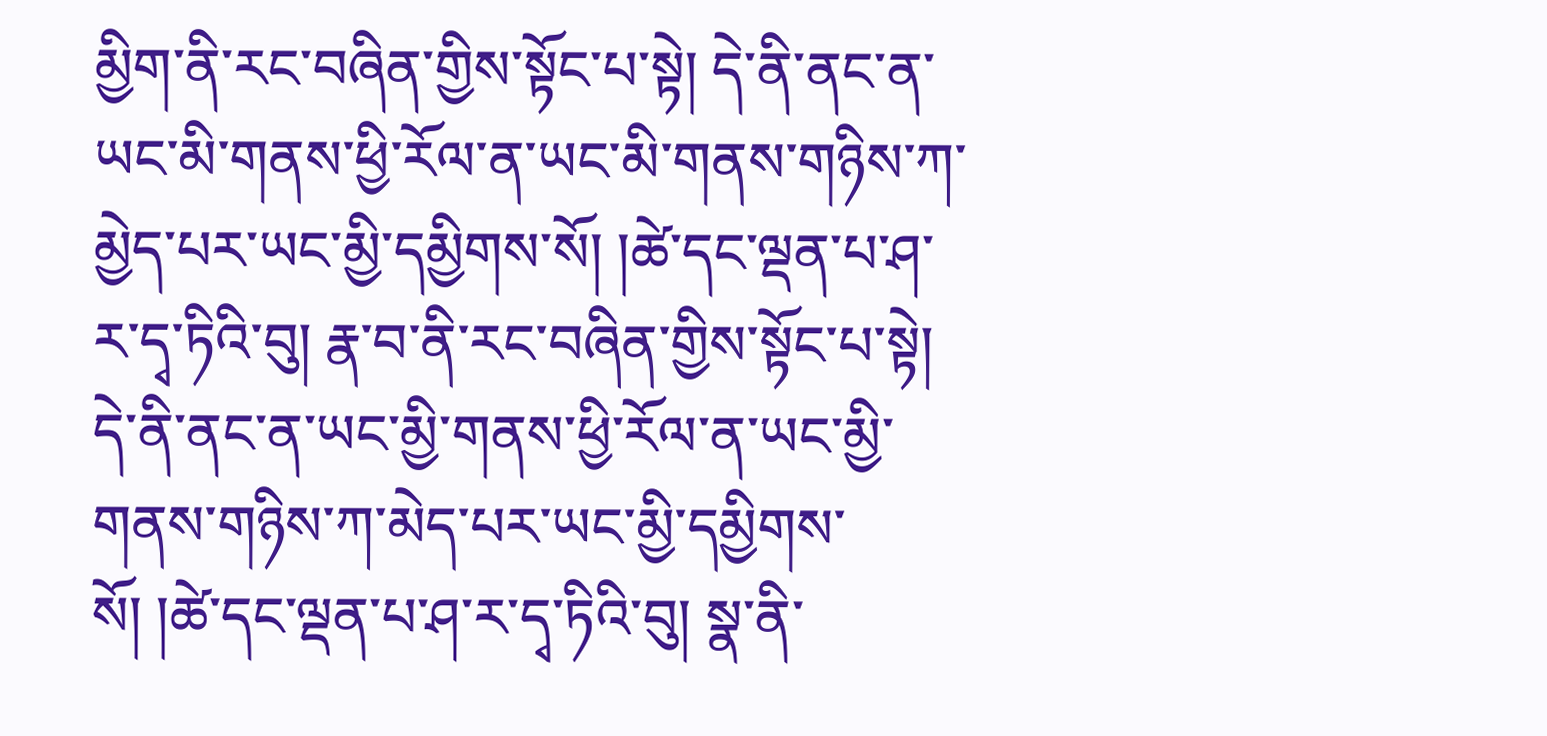མྱིག་ནི་རང་བཞིན་གྱིས་སྟོང་པ་སྟེ། དེ་ནི་ནང་ན་ཡང་མི་གནས་ཕྱི་རོལ་ན་ཡང་མི་གནས་གཉིས་ཀ་མྱེད་པར་ཡང་མྱི་དམྱིགས་སོ། །ཚེ་དང་ལྡན་པ་ཤ་ར་དྭ་ཏིའི་བུ། རྣ་བ་ནི་རང་བཞིན་གྱིས་སྟོང་པ་སྟེ། དེ་ནི་ནང་ན་ཡང་མྱི་གནས་ཕྱི་རོལ་ན་ཡང་མྱི་གནས་གཉིས་ཀ་མེད་པར་ཡང་མྱི་དམྱིགས་སོ། །ཚེ་དང་ལྡན་པ་ཤ་ར་དྭ་ཏིའི་བུ། སྣ་ནི་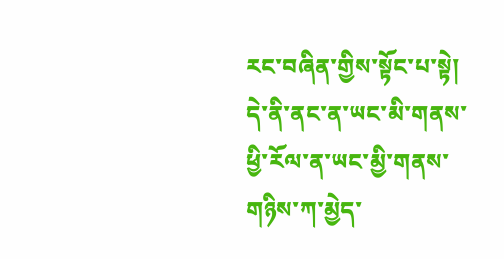རང་བཞིན་གྱིས་སྟོང་པ་སྟེ། དེ་ནི་ནང་ན་ཡང་མི་གནས་ཕྱི་རོལ་ན་ཡང་མྱི་གནས་གཉིས་ཀ་མྱེད་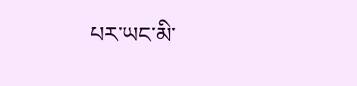པར་ཡང་མི་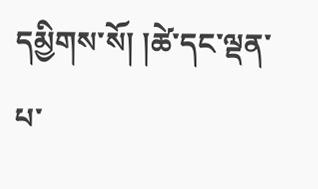དམྱིགས་སོ། །ཚེ་དང་ལྡན་པ་